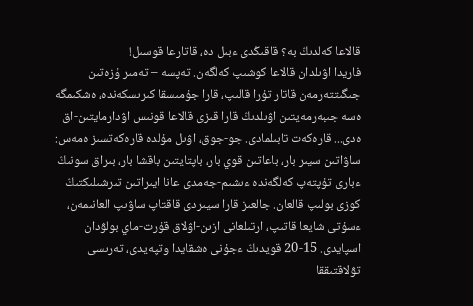قالاعا كەلدىڭ بە؟ قاقىڭدى ءبىل دە، قاتارعا قوسىل!
فاريدا اۋىلدان قالاعا كوشىپ كەلگەن. تەپسە – تەمىر ۇزەتىن جىگىتتەرمەن قاتار تۇرا قالىپ، قارا جۇمىسقا كىرىسكەندە، ەشكىمگە ەسە جىبەرمەيتىن اۋىلدىڭ قارا قىزى قالاعا قونىس اۋدارمايتىن-اق ەدى... قارەكەت تابىلمادى. جو-جوق، اۋىل مۇلدە قارەكەتسىز ەمەس: ساۋاتىن سيىر بار، باعاتىن قوي بار، باپتايتىن باقشا بار، بىراق سونىڭ ءبارى تۇپتەپ كەلگەندە ءىشىم-جەمدى عانا ايىراتىن تىرشىلىكتىڭ كوزى بولىپ قالعان. جالعىز قارا سيىردى قاقتاپ ساۋىپ العانىمەن، ءسۇتى شايعا قاتىپ، ارتىلعانى ازىن-اۋلاق قۇرت-ماي بولۋدان اسپايدى. 15-20 قويدىڭ ءجۇنى ەشقايدا وتپەيدى، تەرىسى تۋلاقتىققا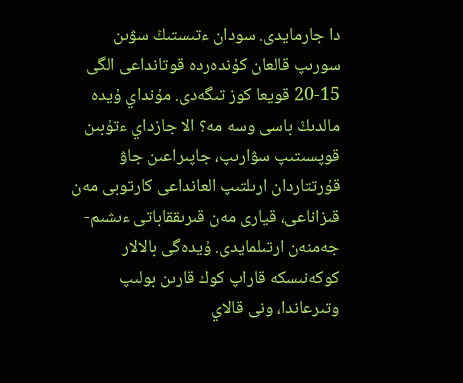دا جارمايدى. سودان ءتىستىڭ سۋىن سورىپ قالعان كۇندەردە قوتانداعى الگى 15-20 قويعا كوز تىگەدى. مۇنداي ۇيدە مالدىڭ باسى وسە مە؟ الا جازداي ءتۇبىن قوپسىتىپ سۋارىپ، جاپىراعىن جاۋ قۇرتتاردان ارىلتىپ العانداعى كارتوبى مەن قىزاناعى، قيارى مەن قىرىققاباتى ءىشىم-جەمنەن ارتىلمايدى. ۇيدەگى بالالار كوكەنىسكە قاراپ كوك قارىن بولىپ وتىرعاندا، ونى قالاي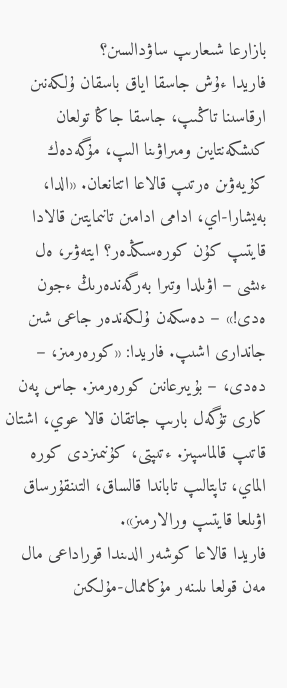بازارعا شىعارىپ ساۋدالسىن؟
فاريدا ءۇش جاسقا اياق باسقان ۇلكەنىن ارقاسىنا تاڭىپ، جاسقا جاڭا تولعان كىشكەنتايىن ومىراۋىنا الىپ، مۇگەدەك كۇيەۋىن ەرتىپ قالاعا اتتانعان. «الدا، بەيشارا-اي، ادامى ادامىن تانىمايتىن قالادا قايتىپ كۇن كورەسىڭدەر؟ ايتەۋىر، ەل ءىشى – اۋىلدا وتىرا بەرگەندەرىڭ ءجون ەدى!» – دەسكەن ۇلكەندەر جاعى شىن جاندارى اشىپ. فاريدا: «كورەرمىز، – دەدى، – بۇيىرعانىن كورەرمىز. جاس پەن كارى تۇگەل بارىپ جاتقان قالا عوي، اشتان قاتىپ قالماسپىز. ءتىپتى، كۇنىمىزدى كورە الماي، تاپتالىپ تاباندا قالساق، التىنقۇرساق اۋىلعا قايتىپ ورالارمىز».
فاريدا قالاعا كوشەر الدىندا قوراداعى مال مەن قولعا ىلىنەر مۇكاممال-مۇلكىن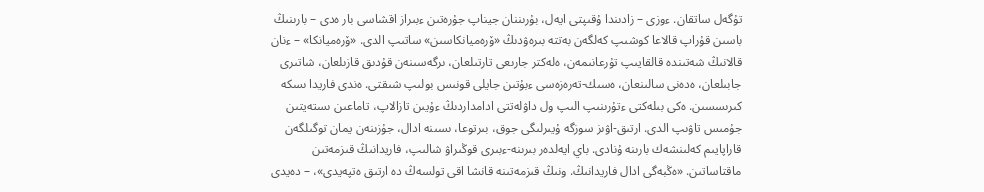تۇگەل ساتقان. ءوزى – زادىندا ۇقىپتى ايەل، بۇرىننان جيناپ جۇرەتىن ءبىراز اقشاسى بار ەدى – بارىنىڭ باسىن قۇراپ قالاعا كوشىپ كەلگەن بەتتە بىرەۋدىڭ «ۆرەميانكاسىن» ساتىپ الدى. «ۆرەميانكا» – ءنان قالانىڭ شەتىندە قالقايىپ تۇرعانىمەن، ەلەكتر جارىعى تارتىلعان، ىرگەسىنەن قۇدىق قازىلعان، شاتىرى جابىلعان، ەدەنى سالىنعان، ەسىك-تەرەزەسى ءبۇتىن جايلى قونىس بولىپ شىقتى. ەندى فاريدا ىسكە كىرىسسىن. ەكى بىلەكتى ءتۇرىنىپ الىپ ول داۋلەتتى ادامداردىڭ ءۇيىن تازالاپ، تاماعىن ىستەيتىن جۇمىس تاۋىپ الدى. ارتىق-اۋىز سوزگە ۇيىرلىگى جوق، بىرتوعا، ىسىنە ادال، جۇزىنەن يمان توگىلگەن قاراپايىم كەلىنشەك بارىنە ۇنادى. باي ايەلدەر بىرىنە-ءبىرى قوڭىراۋ شالىپ، فاريدانىڭ قىزمەتىن ماقتاساتىن. «ەڭبەگى ادال فاريدانىڭ. ونىڭ قىزمەتىنە قانشا اقى تولسەڭ دە ارتىق ەتپەيدى»، – دەيدى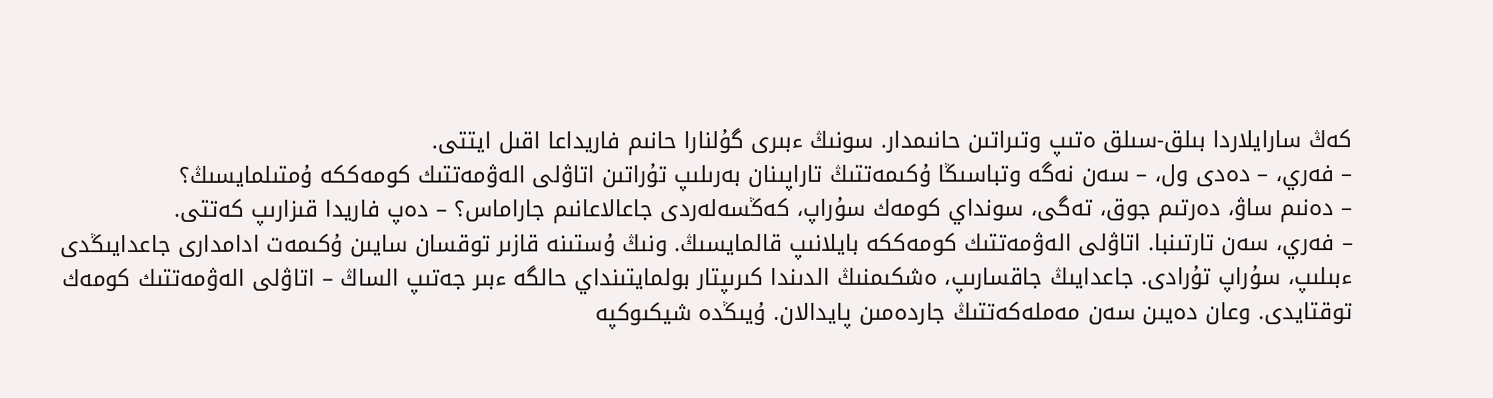كەڭ سارايلاردا بىلق-سىلق ەتىپ وتىراتىن حانىمدار. سونىڭ ءبىرى گۇلنارا حانىم فاريداعا اقىل ايتتى.
– فەري، – دەدى ول، – سەن نەگە وتباسىڭا ۇكىمەتتىڭ تاراپىنان بەرىلىپ تۇراتىن اتاۋلى الەۋمەتتىك كومەككە ۇمتىلمايسىڭ؟
– دەنىم ساۋ، دەرتىم جوق، تەگى، سونداي كومەك سۇراپ، كەڭسەلەردى جاعالاعانىم جاراماس؟ – دەپ فاريدا قىزارىپ كەتتى.
– فەري، سەن تارتىنبا. اتاۋلى الەۋمەتتىك كومەككە بايلانىپ قالمايسىڭ. ونىڭ ۇستىنە قازىر توقسان سايىن ۇكىمەت ادامدارى جاعدايىڭدى ءبىلىپ، سۇراپ تۇرادى. جاعدايىڭ جاقسارىپ، ەشكىمنىڭ الدىندا كىرىپتار بولمايتىنداي حالگە ءبىر جەتىپ الساڭ – اتاۋلى الەۋمەتتىك كومەك توقتايدى. وعان دەيىن سەن مەملەكەتتىڭ جاردەمىن پايدالان. ۇيىڭدە شيكىوكپە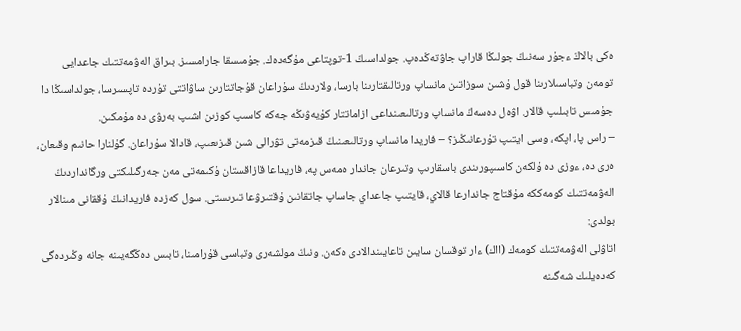ەكى بالاڭ ءجۇر سەنىڭ جولىڭا قاراپ جاۋتەڭدەپ. جولداسىڭ 1-توپتاعى مۇگەدەك. جۇمىسقا جارامسىز. بىراق الەۋمەتتىك جاعدايى تومەن وتباسىلارىنا قول ۇشىن سوزاتىن مانساپ ورتالىقتارىنا بارسا، ولاردىڭ سۇراعان قۇجاتتارىن ساۋاتتى تۇردە تاپسىرسا، جولداسىڭا دا جۇمىس تابىلىپ قالار. اۋەل دەسەڭ مانساپ ورتالىعىنداعى ازاماتتار كۇيەۋىڭە جەكە كاسىپ كوزىن اشىپ بەرۋى دە مۇمكىن.
– راس پا، اپكە، وسى ايتىپ تۇرعانىڭىز؟ – فاريدا مانساپ ورتالىعىنىڭ قىزمەتى تۋرالى شىن قىزىعىپ، قادالا سۇراعان. گۇلنارا حانىم وقىعان، ەرى دە، ءوزى دە ۇلكەن كاسىپورىندى باسقارىپ وتىرعان جاندار ەمەس پە، فاريداعا قازاقستان ۇكىمەتى مەن جەرگىلىكتى ورگانداردىڭ الەۋمەتتىك كومەككە مۇقتاج جاندارعا قالاي، قايتىپ جاعداي جاساپ جاتقانىن ۇقتىرۋعا تىرىستى. سول كەزدە فاريدانىڭ ۇققانى مىنالار بولدى:
اتاۋلى الەۋمەتتىك كومەك (ااك) ءار توقسان سايىن تاعايىندالادى ەكەن. ونىڭ مولشەرى وتباسى قۇرامىنا، تابىس دەڭگەيىنە جانە وڭىردەگى كەدەيلىك شەگىنە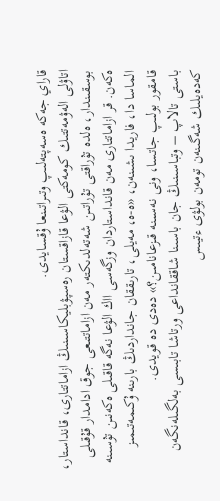قاراي جەكە ەسەپتەلىپ وتىراتىنعا ۇقسايدى.
اتاۋلى الەۋمەتتىك كومەكتى الۋعا قازاقستان رەسپۋبليكاسىنىڭ ازاماتتارى، قانداستار، بوسقىندار، ەلدە تۇراقتى تۇراتىن شەتەلدىكتەر مەن ازاماتتىعى جوق ادامدار قۇقىلى ەكەن. قر ازاماتتارى مەن قانداستاردان وزگەسى ااك الۋعا نەگە قاقىلى ەكەنىن تۇسىنە الماسا دا، فاريدا ىشىنەن، «ە-ە، مەيلى، تارىققان جانداردىڭ بارىنە ۇكىمەتىمىز قامقور بولىپ جاتسا، ونى نەسىنە قىزعانامىن؟» دەدى دە قويدى.
باستى تالاپ – وتباسىنىڭ جان باسىنا شاققانداعى ورتاشا تابىسى بەلگىلەنگەن كەدەيلىك شەگىنەن تومەن بولۋى ءتيىس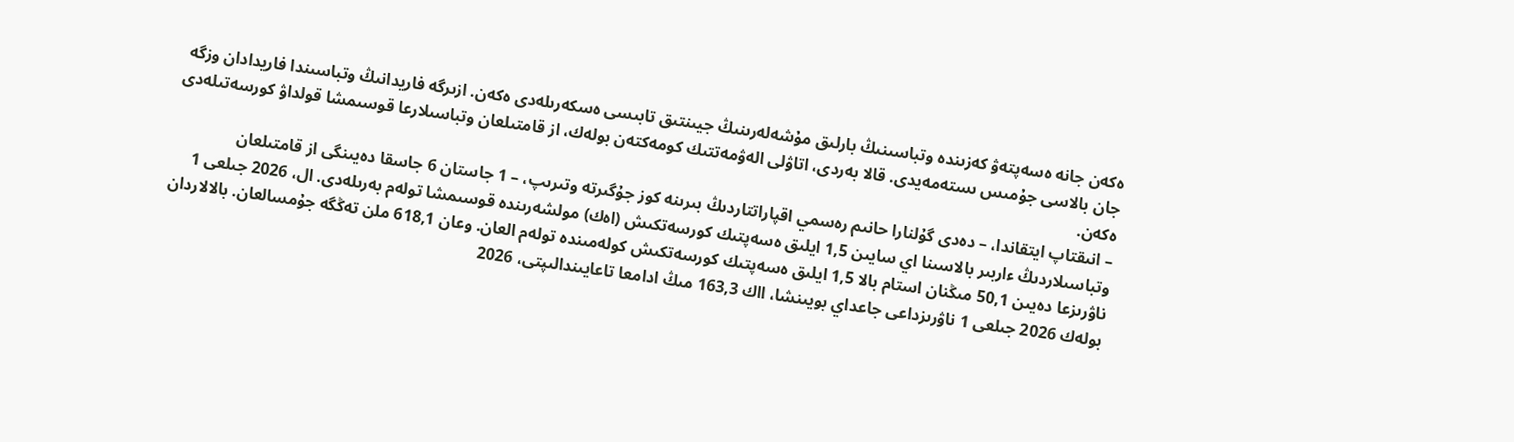ەكەن جانە ەسەپتەۋ كەزىندە وتباسىنىڭ بارلىق مۇشەلەرىنىڭ جيىنتىق تابىسى ەسكەرىلەدى ەكەن. ازىرگە فاريدانىڭ وتباسىندا فاريدادان وزگە جان بالاسى جۇمىس ىستەمەيدى. قالا بەردى، اتاۋلى الەۋمەتتىك كومەكتەن بولەك، از قامتىلعان وتباسىلارعا قوسىمشا قولداۋ كورسەتىلەدى ەكەن.
– انىقتاپ ايتقاندا، – دەدى گۇلنارا حانىم رەسمي اقپاراتتاردىڭ بىرىنە كوز جۇگىرتە وتىرىپ، – 1 جاستان 6 جاسقا دەيىنگى از قامتىلعان وتباسىلاردىڭ ءاربىر بالاسىنا اي سايىن 1,5 ايلىق ەسەپتىك كورسەتكىش (اەك) مولشەرىندە قوسىمشا تولەم بەرىلەدى. ال، 2026 جىلعى 1 ناۋرىزعا دەيىن 50,1 مىڭنان استام بالا 1,5 ايلىق ەسەپتىك كورسەتكىش كولەمىندە تولەم العان. وعان 618,1 ملن تەڭگە جۇمسالعان. بالالاردان بولەك 2026 جىلعى 1 ناۋرىزداعى جاعداي بويىنشا، ااك 163,3 مىڭ ادامعا تاعايىندالىپتى، 2026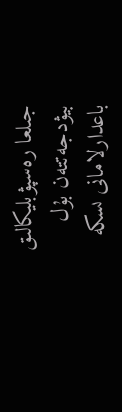جىلعا رەسپۋبليكالىق بيۋدجەتتەن بۇل باعدارلامانى ىسكە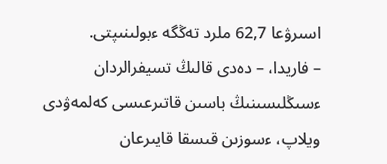اسىرۋعا 62,7 ملرد تەڭگە ءبولىنىپتى.
– فاريدا، – دەدى قالىڭ تسيفرالردان ءسىڭلىسىنىڭ باسىن قاتىرعىسى كەلمەۋدى ويلاپ، ءسوزىن قىسقا قايىرعان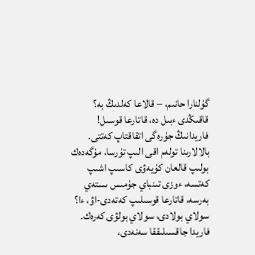گۇلنارا حانىم، – قالاعا كەلدىڭ بە؟ قاقىڭدى ءبىل دە، قاتارعا قوسىل!
فاريدانىڭ جۇرەگى اتقاقتاپ كەتتى. بالالارىنا تولەم اقى الىپ تۇرسا، مۇگەدەك بولىپ قالعان كۇيەۋى كاسىپ اشىپ كەتسە، ءوزى تىنباي جۇمىس ىستەي بەرسە، قاتارعا قوسىلىپ كەتەدى-اۋ، ءا؟ سولاي بولادى، سولاي بولۋى كەرەك. فاريدا جاقسىلىققا سەنەدى،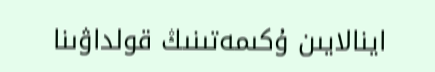اينالايىن ۇكىمەتىنىڭ قولداۋىنا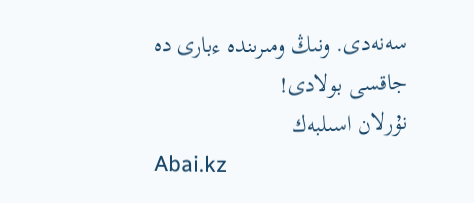سەنەدى. ونىڭ ومىرىندە ءبارى دە جاقسى بولادى!
نۇرلان اسىلبەك
Abai.kz